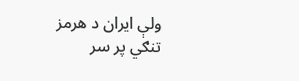ولې ایران د هرمز تنګي پر سر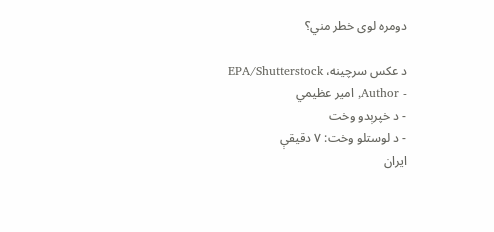دومره لوی خطر مني؟

د عکس سرچینه، EPA/Shutterstock
- Author, امیر عظیمي
- د خپرېدو وخت
- د لوستلو وخت: ۷ دقیقې
ایران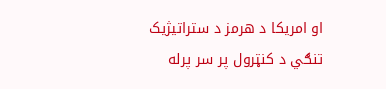او امریکا د هرمز د ستراتیژیک تنګي د کنټرول پر سر پرله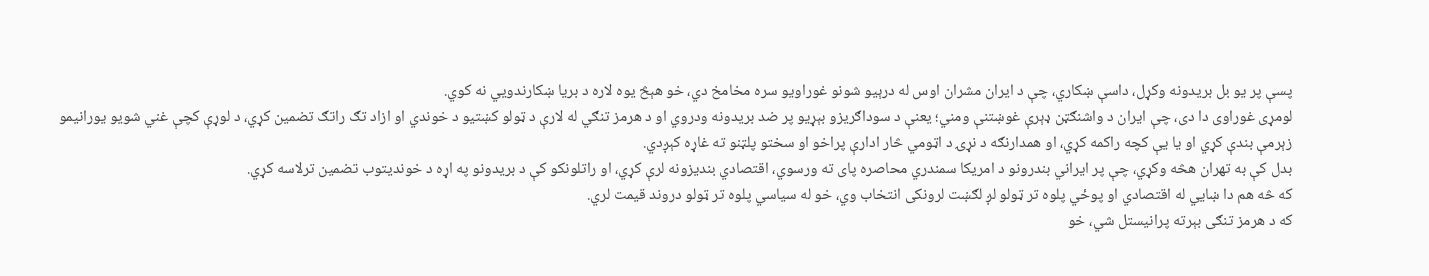پسې پر یو بل بریدونه وکړل، داسې ښکاري، چې د ایران مشران اوس له درېیو شونو غوراویو سره مخامخ دي، خو هېڅ یوه لاره د بریا ښکارندویي نه کوي.
لومړی غوراوی دا دی، چې ایران د واشنګټن ډېرې غوښتنې ومني؛ یعنې د سوداګریزو بېړیو پر ضد بریدونه ودروي او د هرمز تنګي له لارې د ټولو کښتیو د خوندي او ازاد تګ راتګ تضمین کړي، د لوړې کچې غني شويو یورانیمو زېرمې بندې کړي او یا یې کچه راکمه کړي، او همدارنګه د نړۍ د اټومي څار ادارې پراخو او سختو پلټنو ته غاړه کېږدي.
بدل کې به تهران هڅه وکړي، چې پر ایراني بندرونو د امریکا سمندري محاصره پای ته ورسوي، اقتصادي بندیزونه لرې کړي، او راتلونکو کې د بریدونو په اړه د خوندیتوب تضمین ترلاسه کړي.
که څه هم دا ښايي له اقتصادي او پوځي پلوه تر ټولو لږ لګښت لرونکی انتخاب وي، خو له سیاسي پلوه تر ټولو دروند قیمت لري.
که د هرمز تنګی بېرته پرانیستل شي، خو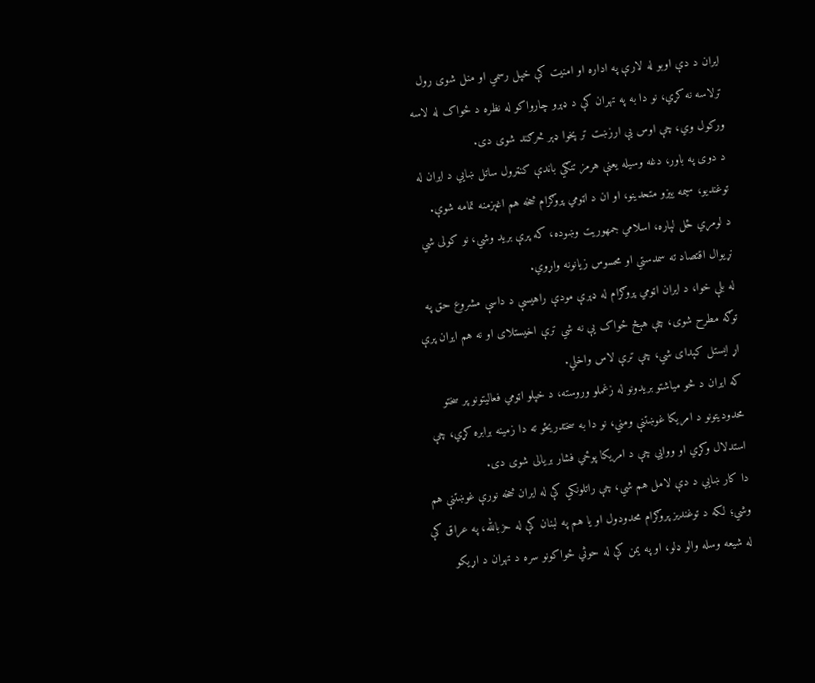ایران د دې اوبو له لارې په اداره او امنیت کې خپل رسمي او منل شوی رول ترلاسه نه کړي، نو دا به په تهران کې د ډېرو چارواکو له نظره د ځواک له لاسه ورکول وي، چې اوس یې ارزښت تر پخوا ډېر څرګند شوی دی.
د دوی په باور، دغه وسیله یعنې هرمز تنګي باندې کنټرول ساتل ښايي د ایران له توغندیو، سیمه ییزو متحدینو، او ان د اټومي پروګرام څخه هم اغېزمنه تمامه شوې.
د لومړي ځل لپاره، اسلامي جمهوریت وښوده، که پرې برید وشي، نو کولی شي نړیوال اقتصاد ته سمدستي او محسوس زیانونه واړوي.
له بلې خوا، د ایران اټومي پروګرام له ډېرې مودې راهیسې د داسې مشروع حق په توګه مطرح شوی، چې هېڅ ځواک یې نه شي ترې اخیستلای او نه هم ایران پرې اړ ایستل کېدای شي، چې ترې لاس واخلي.
که ایران د څو میاشتو بریدونو له زغملو وروسته، د خپلو اټومي فعالیتونو پر سختو محدودیتونو د امریکا غوښتنې ومني، نو دا به سختدریځو ته دا زمینه برابره کړي، چې استدلال وکړي او ووایي چې د امریکا پوځي فشار بریالی شوی دی.
دا کار ښايي د دې لامل هم شي، چې راتلونکي کې له ایران څخه نورې غوښتنې هم وشي؛ لکه د توغندیز پروګرام محدودول او یا هم په لبنان کې له حزبالله، په عراق کې له شیعه وسله والو ډلو، او په یمن کې له حوثي ځواکونو سره د تهران د اړیکو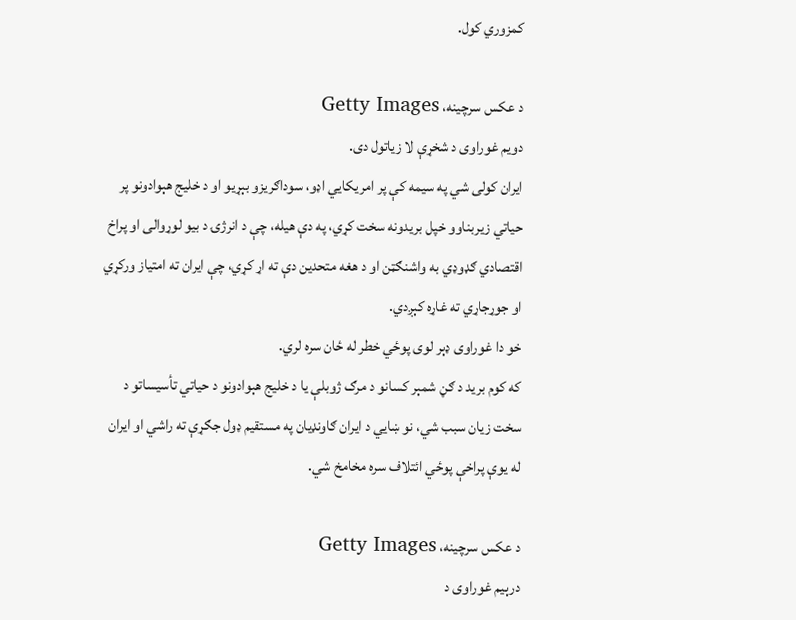کمزوري کول.

د عکس سرچینه، Getty Images
دویم غوراوی د شخړې لا زیاتول دی.
ایران کولی شي په سیمه کې پر امریکايي اډو، سوداګریزو بېړیو او د خلیج هېوادونو پر حیاتي زیربناوو خپل بریدونه سخت کړي، په دې هیله، چې د انرژۍ د بیو لوړوالی او پراخ اقتصادي ګډوډي به واشنګټن او د هغه متحدین دې ته اړ کړي، چې ایران ته امتیاز ورکړي او جوړجاړي ته غاړه کېږدي.
خو دا غوراوی ډېر لوی پوځي خطر له ځان سره لري.
که کوم برید د ګڼ شمېر کسانو د مرګ ژوبلې یا د خلیج هېوادونو د حیاتي تأسیساتو د سخت زیان سبب شي، نو ښايي د ایران ګاونډیان په مستقیم ډول جګړې ته راشي او ایران له یوې پراخې پوځي ائتلاف سره مخامخ شي.

د عکس سرچینه، Getty Images
درېیم غوراوی د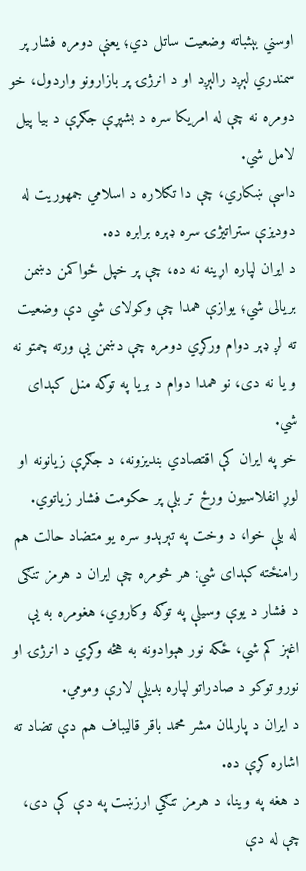اوسني بېثباته وضعیت ساتل دي؛ یعنې دومره فشار پر سمندري لېږد رالېږد او د انرژۍ پر بازارونو واردول، خو دومره نه چې له امریکا سره د بشپړې جګړې د بیا پیل لامل شي.
داسې ښکاري، چې دا تګلاره د اسلامي جمهوریت له دودیزې ستراتیژۍ سره ډېره برابره ده.
د ایران لپاره اړینه نه ده، چې پر خپل ځواکمن دښمن بریالی شي؛ یوازې همدا چې وکولای شي دې وضعیت ته لږ ډېر دوام ورکړي دومره چې دښمن یې ورته چمتو نه و یا نه دی، نو همدا دوام د بریا په توګه منل کېدای شي.
خو په ایران کې اقتصادي بندیزونه، د جګړې زیانونه او لوړ انفلاسیون ورځ تر بلې پر حکومت فشار زیاتوي.
له بلې خوا، د وخت په تېرېدو سره یو متضاد حالت هم رامنځته کېدای شي: هر څومره چې ایران د هرمز تنګی د فشار د یوې وسیلې په توګه وکاروي، هغومره به یې اغېز کم شي، ځکه نور هېوادونه به هڅه وکړي د انرژۍ او نورو توکو د صادراتو لپاره بدیلې لارې ومومي.
د ایران د پارلمان مشر محمد باقر قالیباف هم دې تضاد ته اشاره کړې ده.
د هغه په وینا، د هرمز تنګي ارزښت په دې کې دی، چې له دې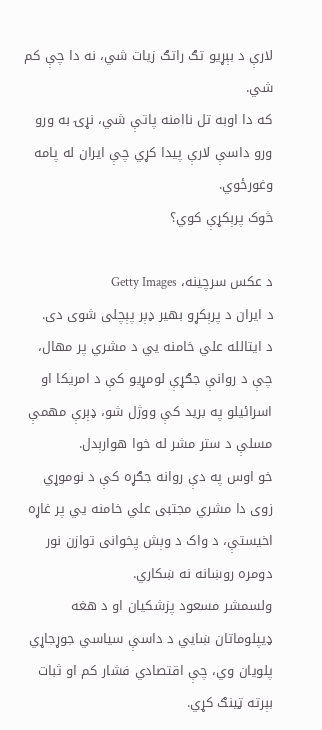لارې د بېړیو تګ راتګ زیات شي، نه دا چې کم شي.
که دا اوبه تل ناامنه پاتې شي، نړۍ به ورو ورو داسې لارې پیدا کړي چې ایران له پامه وغورځوي.
څوک پرېکړې کوي؟

د عکس سرچینه، Getty Images
د ایران د پرېکړو بهیر ډېر پېچلی شوی دی.
د ایتالله علي خامنه يي د مشري پر مهال، چې د روانې جګړې لومړیو کې د امریکا او اسرائیلو په برید کې ووژل شو، ډېرې مهمې مسلې د ستر مشر له خوا هوارېدل.
خو اوس په دې روانه جګړه کې د نوموړي زوی دا مشري مجتبی علي خامنه يي پر غاړه اخیستې، د واک د وېش پخوانی توازن نور دومره روښانه نه ښکاري.
ولسمشر مسعود پزشکیان او د هغه ډیپلوماتان ښايي د داسې سیاسي جوړجاړي پلویان وي، چې اقتصادي فشار کم او ثبات بېرته ټینګ کړي.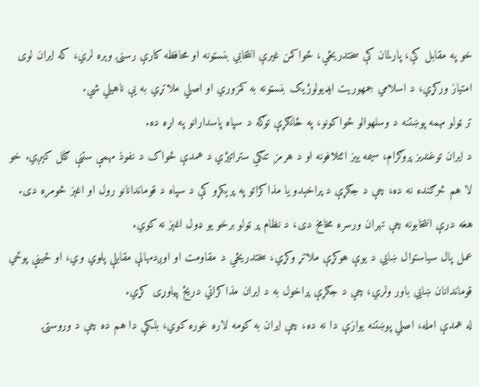خو په مقابل کې، پارلمان کې سختدریځي، ځواکمن غیرې انتخابي بنسټونه او محافظه کارې رسنۍ وېره لري، که ایران لوی امتیاز ورکړي، د اسلامي جمهوریت ایډیولوژیک بنسټونه به کمزوري او اصلي ملاتړي به یې ناهیلي شي.
تر ټولو مهمه پوښتنه د وسلهوالو ځواکونو، په ځانګړې توګه د سپاه پاسدارانو په اړه ده.
د ایران توغندیز پروګرام، سیمه ییز ائتلافونه او د هرمز تنګي ستراتیژي د همدې ځواک د نفوذ مهمې ستنې ګڼل کېږي. خو لا هم څرګنده نه ده، چې د جګړې د پراخېدو یا مذاکراتو په پرېکړو کې د سپاه د قوماندانانو رول او اغېز څومره دی.
هغه درې انتخابونه چې تهران ورسره مخامخ دی، د نظام پر ټولو برخو یو ډول اغېز نه کوي.
عمل پال سیاستوال ښايي د یوې هوکړې ملاتړ وکړي، سختدریځي د مقاومت او اوږدمهالې مقابلې پلوي وي، او ځینې پوځي قوماندانان ښايي باور ولري، چې د جګړې پراخول به د ایران مذاکراتي دریځ پیاوړی کړي.
له همدې امله، اصلي پوښتنه یوازې دا نه ده، چې ایران به کومه لاره غوره کوي، بلکې دا هم ده چې د وروستۍ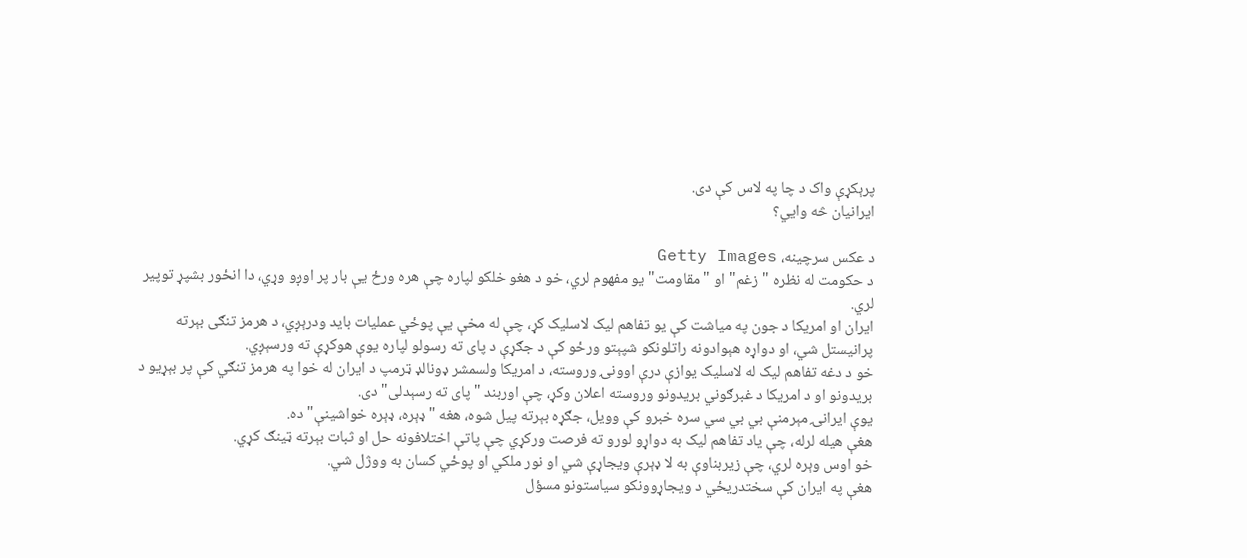پرېکړې واک د چا په لاس کې دی.
ایرانیان څه وایي؟

د عکس سرچینه، Getty Images
د حکومت له نظره "زغم" او "مقاومت" یو مفهوم لري، خو د هغو خلکو لپاره چې هره ورځ یې بار پر اوږو وړي، دا انځور بشپړ توپیر لري.
ایران او امریکا د جون په میاشت کې یو تفاهم لیک لاسلیک کړ، چې له مخې یې پوځي عملیات باید ودرېږي، د هرمز تنګی بېرته پرانیستل شي، او دواړه هېوادونه راتلونکو شپېتو ورځو کې د جګړې د پای ته رسولو لپاره یوې هوکړې ته ورسېږي.
خو د دغه تفاهم لیک له لاسلیک یوازې درې اوونۍ وروسته، د امریکا ولسمشر ډونالډ ټرمپ د ایران له خوا په هرمز تنګي کې پر بېړیو د بریدونو او د امریکا د غبرګوني بریدونو وروسته اعلان وکړ، چې اوربند "پای ته رسېدلی" دی.
یوې ایرانۍ مېرمنې بي بي سي سره خبرو کې وویل، جګړه بېرته پیل شوه، هغه "ډېره، ډېره خواشینې" ده.
هغې هیله لرله، چې یاد تفاهم لیک به دواړو لورو ته فرصت ورکړي چې پاتې اختلافونه حل او ثبات بېرته ټینګ کړي.
خو اوس وېره لري، چې زیربناوې به لا ډېرې ویجاړې شي او نور ملکي او پوځي کسان به ووژل شي.
هغې په ایران کې سختدریځي د ویجاړوونکو سیاستونو مسؤل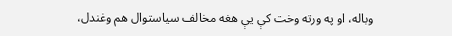وباله، او په ورته وخت کې یې هغه مخالف سیاستوال هم وغندل،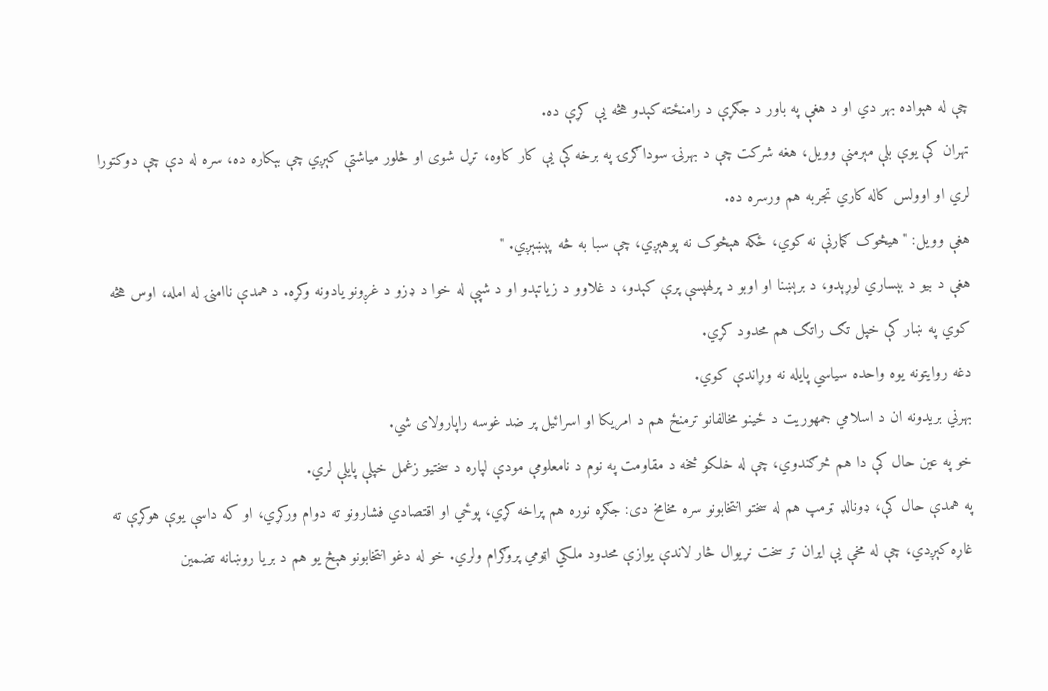چې له هېواده بهر دي او د هغې په باور د جګړې د رامنځته کېدو هڅه یې کړې ده.
تهران کې یوې بلې مېرمنې وویل، هغه شرکت چې د بهرنۍ سوداګرۍ په برخه کې یې کار کاوه، تړل شوی او څلور میاشتې کېږي چې بېکاره ده، سره له دې چې دوکتورا لري او اوولس کاله کاري تجربه هم ورسره ده.
هغې وویل: "هیڅوک ګمارنې نه کوي، ځکه هېڅوک نه پوهېږي، چې سبا به څه پېښېږي. "
هغې د بیو د بېساري لوړېدو، د برېښنا او اوبو د پرلهپسې پرې کېدو، د غلاوو د زیاتېدو او د شپې له خوا د ډزو د غږونو یادونه وکړه. د همدې ناامنۍ له امله، اوس هڅه کوي په ښار کې خپل تګ راتګ هم محدود کړي.
دغه روایتونه یوه واحده سیاسي پایله نه وړاندې کوي.
بهرني بریدونه ان د اسلامي جمهوریت د ځینو مخالفانو ترمنځ هم د امریکا او اسرائیل پر ضد غوسه راپارولای شي.
خو په عین حال کې دا هم څرګندوي، چې له خلکو څخه د مقاومت په نوم د نامعلومې مودې لپاره د سختیو زغمل خپلې پایلې لري.
په همدې حال کې، ډونالډ ټرمپ هم له سختو انتخابونو سره مخامخ دی: جګړه نوره هم پراخه کړي، پوځي او اقتصادي فشارونو ته دوام ورکړي، او که داسې یوې هوکړې ته غاړه کېږدي، چې له مخې یې ایران تر سخت نړیوال څار لاندې یوازې محدود ملکي اټومي پروګرام ولري. خو له دغو انتخابونو هېڅ یو هم د بریا روښانه تضمین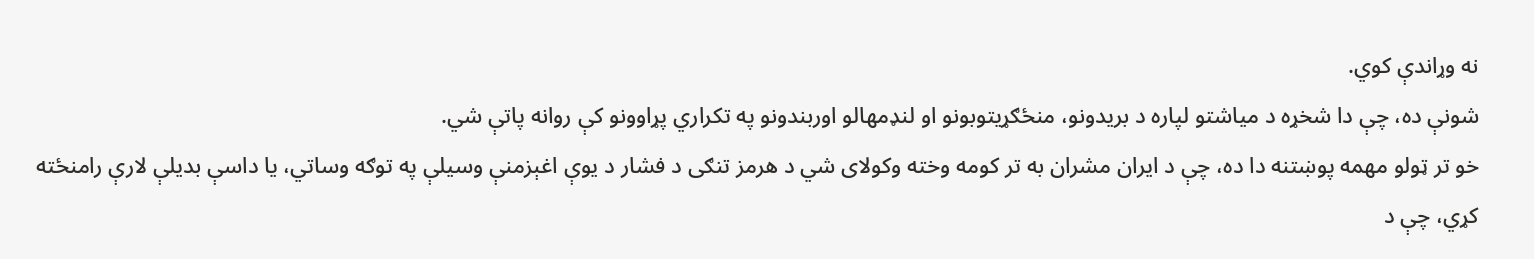نه وړاندې کوي.
شونې ده، چې دا شخړه د میاشتو لپاره د بریدونو، منځګړیتوبونو او لنډمهالو اوربندونو په تکراري پړاوونو کې روانه پاتې شي.
خو تر ټولو مهمه پوښتنه دا ده، چې د ایران مشران به تر کومه وخته وکولای شي د هرمز تنګی د فشار د یوې اغېزمنې وسیلې په توګه وساتي، یا داسې بدیلې لارې رامنځته کړي، چې د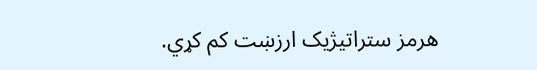هرمز ستراتیژیک ارزښت کم کړي.